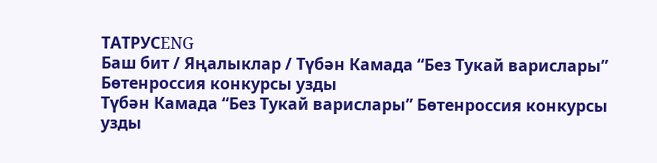ТАТРУСENG
Баш бит / Яңалыклар / Түбән Камада “Без Тукай варислары” Бөтенроссия конкурсы узды
Түбән Камада “Без Тукай варислары” Бөтенроссия конкурсы узды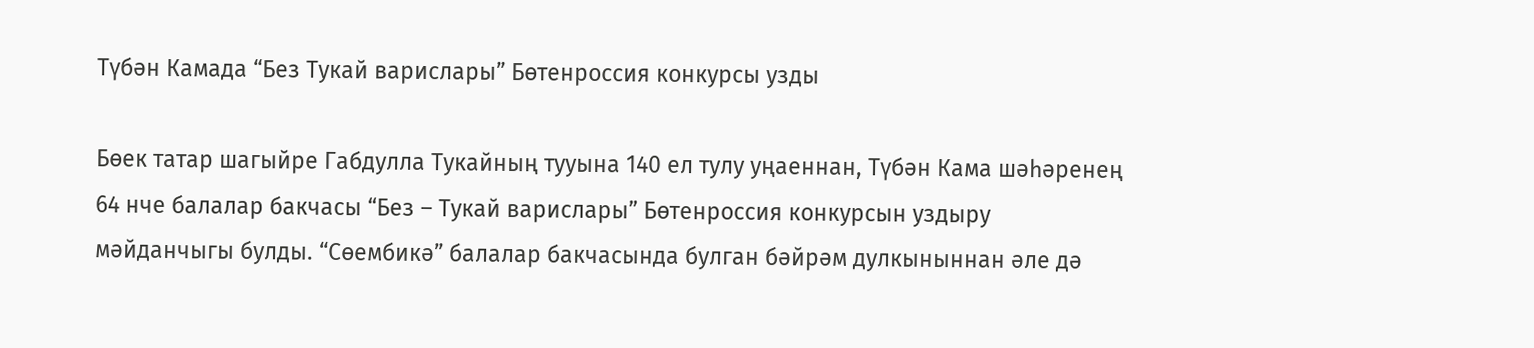Түбән Камада “Без Тукай варислары” Бөтенроссия конкурсы узды

Бөек татар шагыйре Габдулла Тукайның тууына 140 ел тулу уңаеннан, Түбән Кама шәһәренең 64 нче балалар бакчасы “Без – Тукай варислары” Бөтенроссия конкурсын уздыру мәйданчыгы булды. “Сөембикә” балалар бакчасында булган бәйрәм дулкыныннан әле дә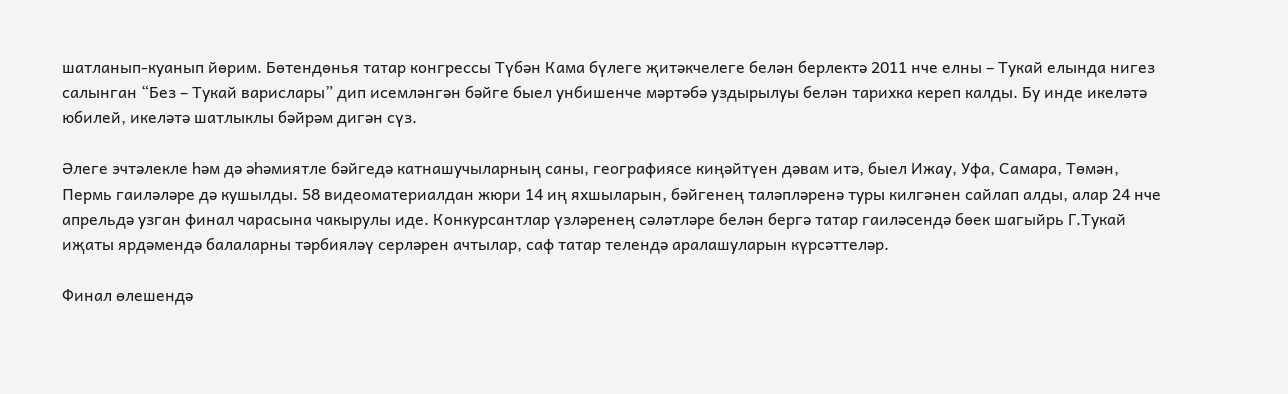шатланып-куанып йөрим. Бөтендөнья татар конгрессы Түбән Кама бүлеге җитәкчелеге белән берлектә 2011 нче елны – Тукай елында нигез салынган “Без – Тукай варислары” дип исемләнгән бәйге быел унбишенче мәртәбә уздырылуы белән тарихка кереп калды. Бу инде икеләтә юбилей, икеләтә шатлыклы бәйрәм дигән сүз.

Әлеге эчтәлекле һәм дә әһәмиятле бәйгедә катнашучыларның саны, географиясе киңәйтүен дәвам итә, быел Ижау, Уфа, Самара, Төмән, Пермь гаиләләре дә кушылды. 58 видеоматериалдан жюри 14 иң яхшыларын, бәйгенең таләпләренә туры килгәнен сайлап алды, алар 24 нче апрельдә узган финал чарасына чакырулы иде. Конкурсантлар үзләренең сәләтләре белән бергә татар гаиләсендә бөек шагыйрь Г.Тукай иҗаты ярдәмендә балаларны тәрбияләү серләрен ачтылар, саф татар телендә аралашуларын күрсәттеләр.

Финал өлешендә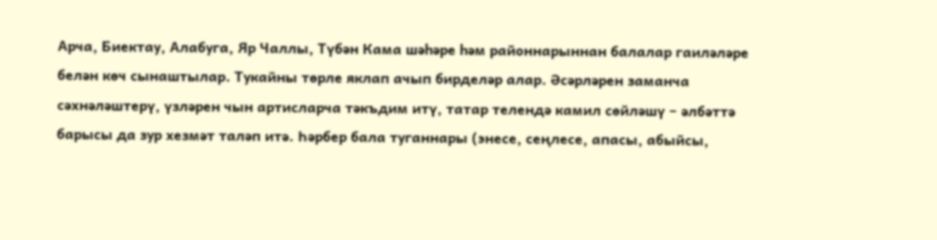Арча, Биектау, Алабуга, Яр Чаллы, Түбән Кама шәһәре һәм районнарыннан балалар гаиләләре белән көч сынаштылар. Тукайны төрле яклап ачып бирделәр алар. Әсәрләрен заманча сәхнәләштерү, үзләрен чын артисларча тәкъдим итү, татар телендә камил сөйләшү – әлбәттә барысы да зур хезмәт таләп итә. Һәрбер бала туганнары (энесе, сеңлесе, апасы, абыйсы,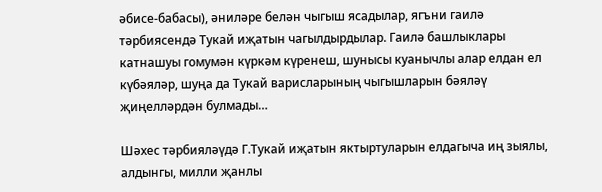әбисе-бабасы), әниләре белән чыгыш ясадылар, ягъни гаилә тәрбиясендә Тукай иҗатын чагылдырдылар. Гаилә башлыклары катнашуы гомумән күркәм күренеш, шунысы куанычлы алар елдан ел күбәяләр, шуңа да Тукай варисларының чыгышларын бәяләү җиңелләрдән булмады…

Шәхес тәрбияләүдә Г.Тукай иҗатын яктыртуларын елдагыча иң зыялы, алдынгы, милли җанлы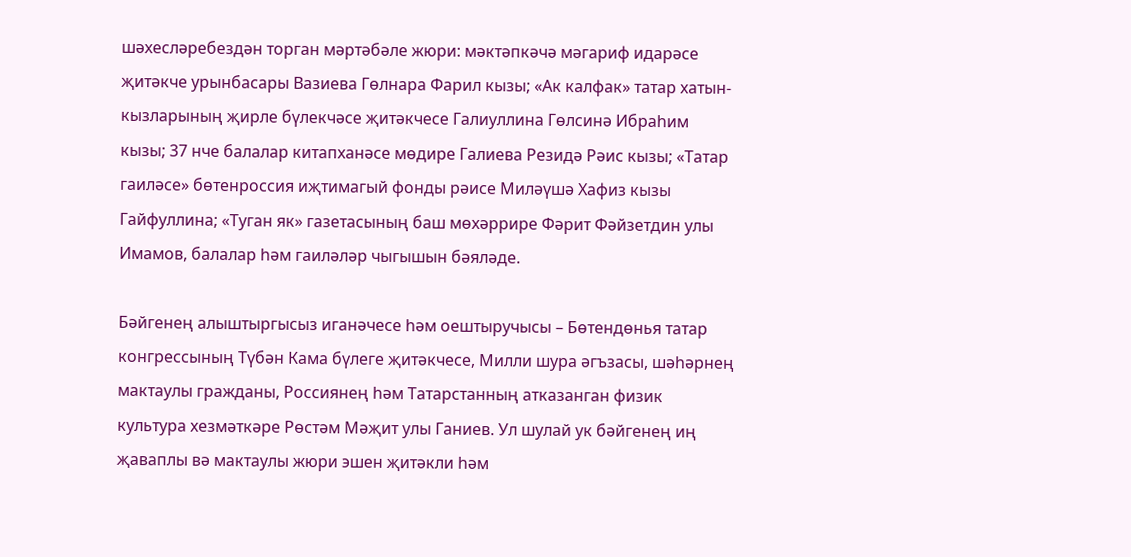шәхесләребездән торган мәртәбәле жюри: мәктәпкәчә мәгариф идарәсе җитәкче урынбасары Вазиева Гөлнара Фарил кызы; «Ак калфак» татар хатын-кызларының җирле бүлекчәсе җитәкчесе Галиуллина Гөлсинә Ибраһим кызы; 37 нче балалар китапханәсе мөдире Галиева Резидә Рәис кызы; «Татар гаиләсе» бөтенроссия иҗтимагый фонды рәисе Миләүшә Хафиз кызы Гайфуллина; «Туган як» газетасының баш мөхәррире Фәрит Фәйзетдин улы Имамов, балалар һәм гаиләләр чыгышын бәяләде.

Бәйгенең алыштыргысыз иганәчесе һәм оештыручысы – Бөтендөнья татар конгрессының Түбән Кама бүлеге җитәкчесе, Милли шура әгъзасы, шәһәрнең мактаулы гражданы, Россиянең һәм Татарстанның атказанган физик культура хезмәткәре Рөстәм Мәҗит улы Ганиев. Ул шулай ук бәйгенең иң җаваплы вә мактаулы жюри эшен җитәкли һәм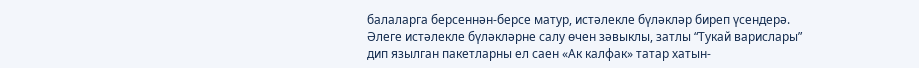балаларга берсеннән-берсе матур, истәлекле бүләкләр биреп үсендерә. Әлеге истәлекле бүләкләрне салу өчен зәвыклы, затлы “Тукай варислары” дип язылган пакетларны ел саен «Ак калфак» татар хатын-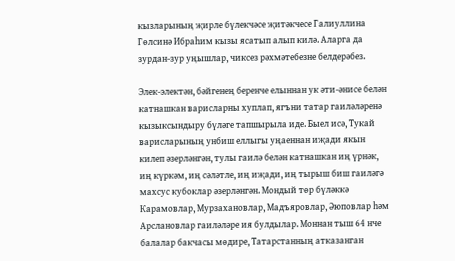кызларының җирле бүлекчәсе җитәкчесе Галиуллина Гөлсинә Ибраһим кызы ясатып алып килә. Аларга да зурдан-зур уңышлар, чиксез рәхмәтебезне белдерәбез.

Элек-электән, бәйгенең беренче елыннан ук әти-әнисе белән катнашкан варисларны хуплап, ягъни татар гаиләләренә кызыксындыру бүләге тапшырыла иде. Быел исә, Тукай варисларының унбиш еллыгы уңаеннан иҗади якын килеп әзерләнгән, тулы гаилә белән катнашкан иң үрнәк, иң күркәм, иң сәләтле, иң иҗади, иң тырыш биш гаиләгә махсус кубоклар әзерләнгән. Мондый төр бүләккә Карамовлар, Мурзахановлар, Мадъяровлар, Әюповлар һәм Арслановлар гаиләләре ия булдылар. Моннан тыш 64 нче балалар бакчасы мөдире, Татарстанның атказанган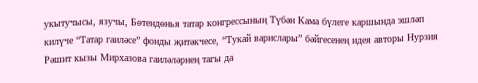укытучысы, язучы, Бөтендөнья татар конгрессының Түбән Кама бүлеге каршында эшләп килүче “Татар гаиләсе” фонды җитәкчесе, “Тукай варислары” бәйгесенең идея авторы Нурзия Рәшит кызы Мирхазова гаиләләрнең тагы да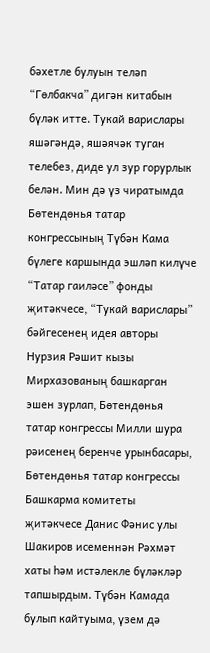бәхетле булуын теләп “Гөлбакча” дигән китабын бүләк итте. Тукай варислары яшәгәндә, яшәячәк туган телебез, диде ул зур горурлык белән. Мин дә үз чиратымда Бөтендөнья татар конгрессының Түбән Кама бүлеге каршында эшләп килүче “Татар гаиләсе” фонды җитәкчесе, “Тукай варислары” бәйгесенең идея авторы Нурзия Рәшит кызы Мирхазованың башкарган эшен зурлап, Бөтендөнья татар конгрессы Милли шура рәисенең беренче урынбасары, Бөтендөнья татар конгрессы Башкарма комитеты җитәкчесе Данис Фәнис улы Шакиров исеменнән Рәхмәт хаты һәм истәлекле бүләкләр тапшырдым. Түбән Камада булып кайтуыма, үзем дә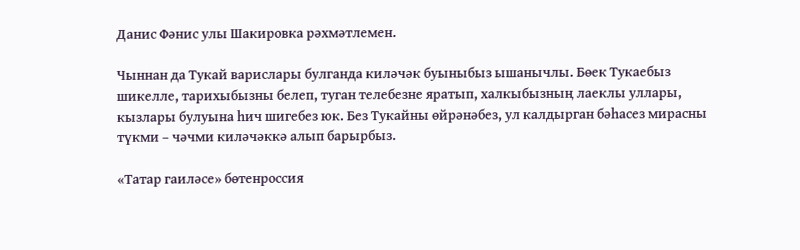Данис Фәнис улы Шакировка рәхмәтлемен.

Чыннан да Тукай варислары булганда киләчәк буыныбыз ышанычлы. Бөек Тукаебыз шикелле, тарихыбызны белеп, туган телебезне яратып, халкыбызның лаеклы уллары, кызлары булуына һич шигебез юк. Без Тукайны өйрәнәбез, ул калдырган бәһасез мирасны түкми – чәчми киләчәккә алып барырбыз.

«Татар гаиләсе» бөтенроссия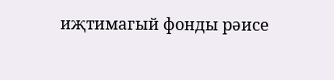иҗтимагый фонды рәисе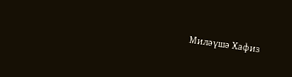Миләүшә Хафиз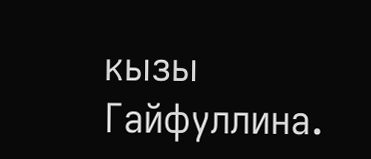кызы Гайфуллина.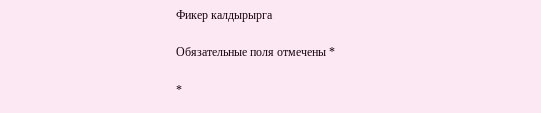Фикер калдырырга

Обязательные поля отмечены *

*